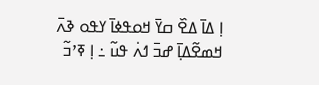ߊ߲ ߡߊ߫ ߡߐ߰ ߛߌ߫ ߞߋߟߦߊ߫ ߌߟߋ ߢߍ߫ ߞߘߐ߬ߡߊ߲߫ ߝߏ߫ ߗߍ߭ ߟߎ߬ ߸ ߊ߲ ߧߴߏ߬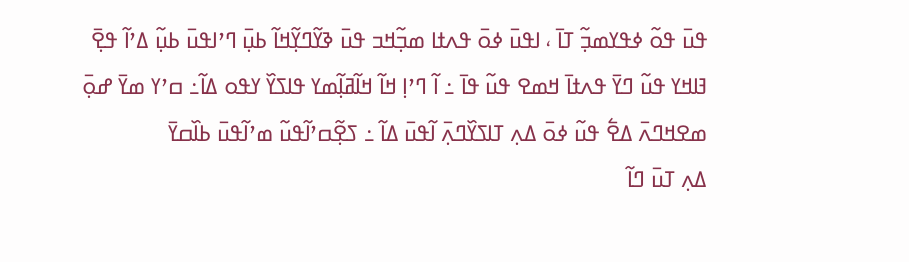ߟߎ߫ ߟߋ߬ ߦߟߌߘߏ߲߬ ߠߊ߫ ، ߊߟߎ߫ ߦߋ߫ ߟߍߙߊ ߘߏ߲߬ߞߏ ߟߎ߫ ߢߌ߬ߣߌ߲߬ߞߊ߬ ߕߎ߲߫ ߣߴߊߟߎ߫ ߕߎ߲߬ ߡߴߊ߬ ߟߐ߲߫
ߔߊߞߌ ߟߎ߬ ߣߌ߫ ߟߍߙߊ߫ ߞߘߐ ߟߎ߬ ߟߊ߫ ߸ ߊ߬ ߣߴߊ߲ ߞߊ߬ ߞߊ߬ߥߊ߲߬ߘߌ ߟߊߖߌ߰ ߌߟߋ ߡߊ߬߸ ߛߴߌ ߘߌ߫ ߝߋ߲߫ ߘߐߞߣߍ߫ ߡߐ߱ ߟߎ߬ ߦߋ߫ ߡߍ߲ ߠߊߖߌ߰ߣߍ߲߫ ߊ߬ߟߎ߫ ߡߊ߬ ߸ ߖߐ߲߬ߛߴߊ߬ߟߎ߬ ߘߴߊ߬ߟߎ߫ ߕߊ߰ߛߌ߫
ߡߍ߲ ߠߎ߫ ߣߊ߬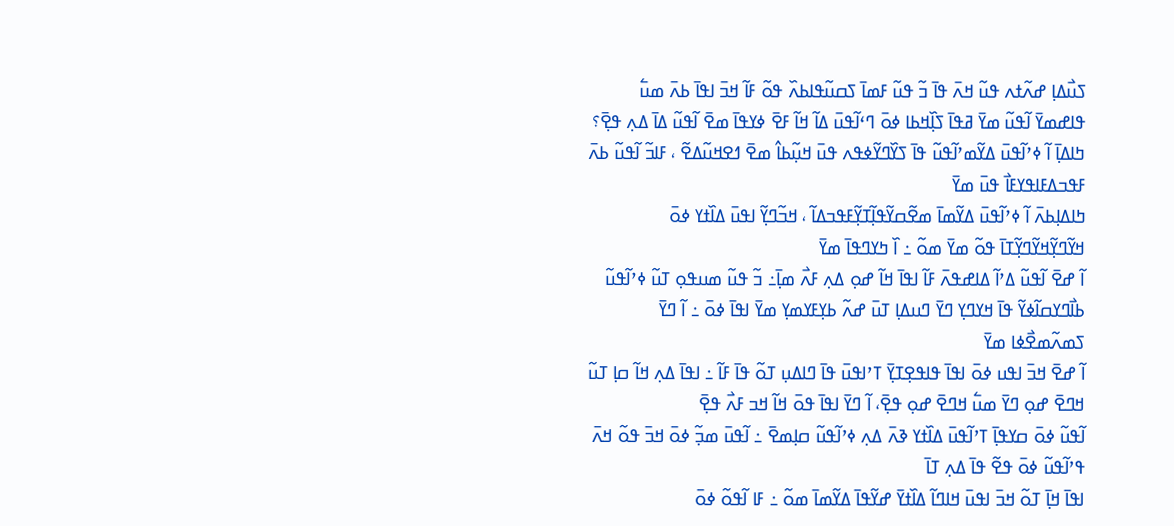ߖߎ߯ߡߊ߲ ߝߍ߬ߙߍ ߟߎ߬ ߞߍ߫ ߟߊ߫ ߏ߬ ߟߎ߬ ߓߘߊ߫ ߖߛߎ߬ߟߊߕߍ߰ ߟߋ߬ ߓߊ߬ ߞߏ߫ ߊߟߊ߫ ߕߍ߫ ߘߎ߱ ߟߊߝߘߌ߫ ߊ߬ߟߎ߬ ߘߌ߫ ߥߟߊ߫ ߖߊ߲߰ߞߕߊ ߦߋ߫ ߣߵߊ߬ߟߎ߫ ߡߊ߬ ߞߊ߬ ߓߐ߫ ߦߌߟߊ߫ ߘߐ߫ ߊ߬ߟߎ߬ ߡߊ߫ ߡߍ߲ ߟߐ߲߫؟
ߤߊߡߊ߲߫ ߊ߬ ߦߴߊ߬ߟߎ߫ ߡߌ߬ߘߴߊ߬ߟߎ߬ ߟߊ߫ ߖߌ߰ߣߌ߬ߦߟߍ ߟߎ߫ ߞߎ߲߬ߕߊ߮ ߘߐ߫ ߗߐߞߎ߬ߡߐ߬ ، ߓߊߏ߬ ߊ߬ߟߎ߬ ߕߍ߫ ߓߟߏߡߓߊߟߌߓߊ߯ ߟߎ߫ ߘߌ߫
ߤߊߡߊ߲ߕߍ߫ ߊ߬ ߦߴߊ߬ߟߎ߫ ߡߌ߬ߘߊ߫ ߘߐ߬ߛߌ߬ߟߊ߲߬ߠߌ߲߬ߓߟߏߡߊ߬ ، ߞߏ߬ߣߌ߲߬ ߊߟߎ߫ ߡߊ߰ߙߌ ߦߋ߫ ߞߌ߬ߣߌ߲߬ߞߌ߬ߣߌ߲߬ߠߊ߫ ߟߋ߬ ߘߌ߫ ߘߋ߬ ߸ ߊ߰ ߤߌߣߟߊ߫ ߘߌ߫
ߊ߬ ߝߐ߫ ߊ߬ߟߎ߬ ߡߴߊ߬ ߡߊߝߟߍ߫ ߓߊ߬ ߊߟߊ߫ ߞߊ߬ ߝߋ߲ ߡߍ߲ ߓߍ߯ ߘߊ߲߫߸ ߏ߬ ߟߎ߬ ߘߎߟߋ߲ ߠߎ߬ ߦߴߊ߬ߟߎ߬ ߕߊ߯ߣߌߛߊ߬ߦߌ߬ ߟߊ߫ ߞߌߣߌ߲ ߣߌ߫ ߣߎߡߊ߲ ߠߎ߫ ߝߍ߬ ߕߌ߲ߓߌߘߌ߲ ߘߌ߫ ߊߟߊ߫ ߦߋ߫ ߸ ߊ߬ ߣߌ߫ ߖߘߍ߬ߘߐ߯ߦߊ ߘߌ߫
ߊ߬ ߝߐ߫ ߞߏ߫ ߊߟߎ ߦߋ߫ ߊߟߊ߫ ߟߊߟߐ߲ߠߌ߲߫ ߠߴߊߟߎ߫ ߟߊ߫ ߣߊߡߎ߲ ߠߋ߬ ߟߊ߫ ߓߊ߬ ߸ ߊߟߊ߫ ߡߍ߲ ߞߊ߬ ߛߊ߲ ߠߎ߬ ߞߣߐ߫ ߝߋ߲ ߣߌ߫ ߘߎ߱ ߞߣߐ߫ ߝߋ߲ ߟߐ߲߫، ߊ߬ ߣߌ߫ ߊߟߊ߫ ߟߋ߫ ߞߊ߬ ߞߏ ߓߍ߯ ߟߐ߲߫
ߊ߬ߟߎ߬ ߦߋ߫ ߛߌߟߊ߲߫ ߠߴߊ߬ߟߎ߫ ߡߊ߰ߙߌ ߢߍ߫ ߡߍ߲ ߦߴߊ߬ߟߎ߬ ߛߊ߲ߘߐ߫ ߸ ߊ߬ߟߎ߫ ߘߏ߲߬ ߦߋ߫ ߞߏ߫ ߟߋ߬ ߞߍ߫ ߟߴߊ߬ߟߎ߬ ߦߋ߫ ߟߐ߬ ߟߊ߫ ߡߍ߲ ߠߊ߫
ߊߟߊ߫ ߞߊ߲߫ ߠߋ߬ ߞߏ߫ ߊߟߎ߫ ߞߊߣߊ߬ ߡߊ߰ߙߌ߫ ߝߌ߬ߟߊ߫ ߡߌ߬ߘߊ߫ ߘߋ߬ ߸ ߓߊ ߊ߬ߟߋ߬ ߦߋ߫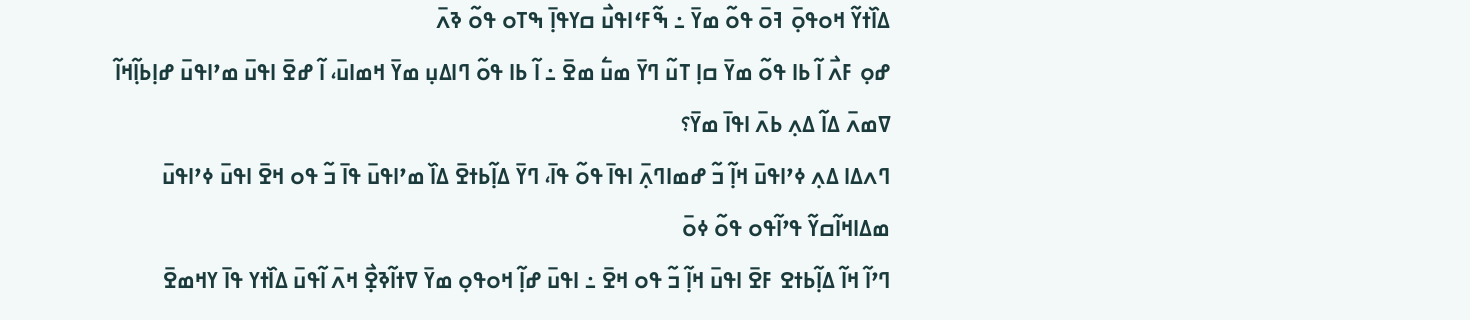ߡߊ߰ߙߌ߬ ߞߋߟߋ߲߫ ߔߋ߫ ߟߋ߬ ߘߌ߫ ߸ ߒ߬ߓߵߊߟߎ߯ ߛߌߟߊ߲߫ ߒߠߋ ߟߋ߬ ߢߍ߫
ߝߋ߲ ߓߍ߯ ߊ߬ ߕߊ ߟߋ߬ ߘߌ߫ ߛߊ߲ ߠߎ߬ ߣߌ߫ ߘߎ߱ ߘߐ߫ ߸ ߊ߬ ߕߊ ߟߋ߬ ߣߊߡߎ߲ ߘߌ߫ ߞߘߊߎ߫، ߊ߬ ߝߐ߫ ߊߟߎ߫ ߘߴߊߟߎ߫ ߝߊ߲ߕߊ߲߬ߞߊ߬ ߜߘߍ߫ ߡߊ߬ ߡߍ߲ ߕߍ߫ ߊߟߊ߫ ߘߌ߫؟
ߣߍߡߊ ߡߍ߲ ߦߴߊߟߎ߫ ߞߊ߲߬ ߏ߬ ߝߘߊߣߍ߲߫ ߊߟߊ߫ ߟߋ߬ ߟߊ߫، ߣߌ߫ ߡߊ߲߬ߕߙߐ߫ ߡߊ߰ ߘߴߊߟߎ߫ ߟߊ߫ ߏ߬ ߟߋ ߞߐ߫ ߊߟߎ߫ ߦߴߊߟߎ߫ ߘߡߊߞߊ߬ߛߌ߬ ߟߴߊ߬ߟߋ ߟߋ߬ ߦߋ߫
ߣߴߊ߬ ߞߊ߬ ߡߊ߲߬ߕߙߐ ߓߐ߫ ߊߟߎ߫ ߞߊ߲߬ ߏ߬ ߟߋ ߞߐ߫ ߸ ߊߟߎ߫ ߝߊ߲߬ ߞߋߟߋ߲ ߘߌ߫ ߜߙߊ߬ߢߐ߲߯ ߞߍ߫ ߊ߬ߟߎ߫ ߡߊ߰ߙߌ ߟߊ߫ ߌߞߘߐ߫